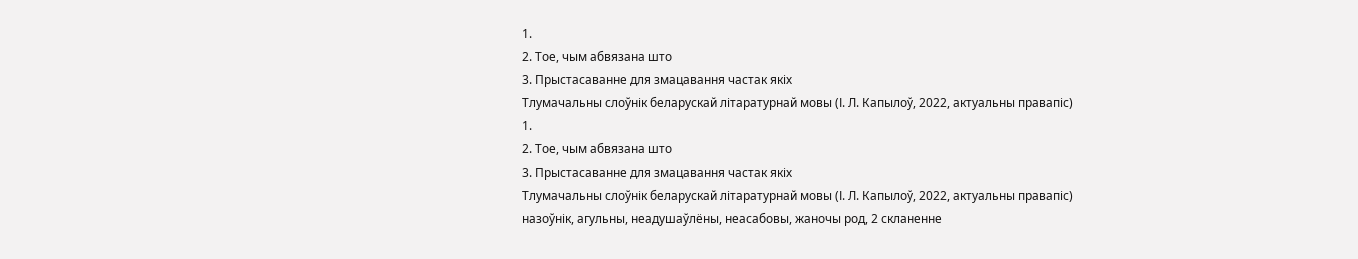1.
2. Тое, чым абвязана што
3. Прыстасаванне для змацавання частак якіх
Тлумачальны слоўнік беларускай літаратурнай мовы (І. Л. Капылоў, 2022, актуальны правапіс)
1.
2. Тое, чым абвязана што
3. Прыстасаванне для змацавання частак якіх
Тлумачальны слоўнік беларускай літаратурнай мовы (І. Л. Капылоў, 2022, актуальны правапіс)
назоўнік, агульны, неадушаўлёны, неасабовы, жаночы род, 2 скланенне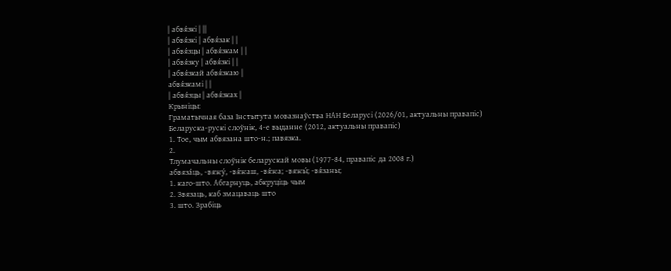| абвя́зкі | ||
| абвя́зкі | абвя́зак | |
| абвя́зцы | абвя́зкам | |
| абвя́зку | абвя́зкі | |
| абвя́зкай абвя́зкаю |
абвя́зкамі | |
| абвя́зцы | абвя́зках |
Крыніцы:
Граматычная база Інстытута мовазнаўства НАН Беларусі (2026/01, актуальны правапіс)
Беларуска-рускі слоўнік, 4-е выданне (2012, актуальны правапіс)
1. Тое, чым абвязана што‑н.; павязка.
2.
Тлумачальны слоўнік беларускай мовы (1977-84, правапіс да 2008 г.)
абвяза́ць, -вяжу́, -вя́жаш, -вя́жа; -вяжы́; -вя́заны;
1. каго-што. Абгарнуць, абкруціць чым
2. Звязаць, каб змацаваць што
3. што. Зрабіць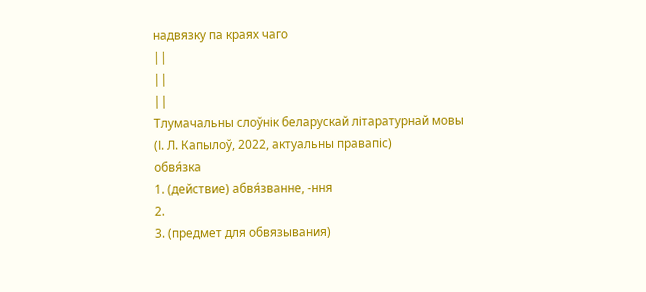надвязку па краях чаго
||
||
||
Тлумачальны слоўнік беларускай літаратурнай мовы (І. Л. Капылоў, 2022, актуальны правапіс)
обвя́зка
1. (действие) абвя́званне, -ння
2.
3. (предмет для обвязывания)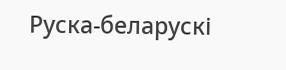Руска-беларускі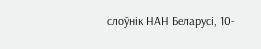слоўнік НАН Беларусі, 10-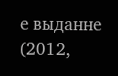е выданне (2012,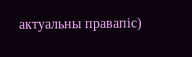актуальны правапіс)